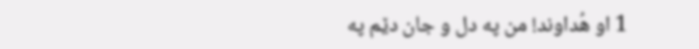1 او هُداوند! من په دل و جان دێم په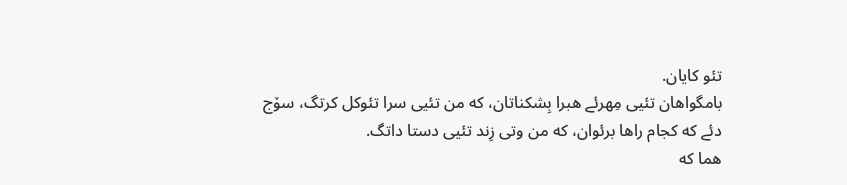تئو کایان.
بامگواهان تئیی مِهرئے هبرا بِشکناتان، که من تئیی سرا تئوکل کرتگ، سۆج دئے که کجام راها برئوان، که من وتی زِند تئیی دستا داتگ.
هما که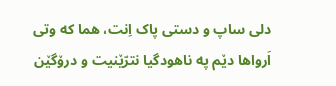دلی ساپ و دستی پاک اِنت، هما که وتی اَرواها دێم په ناهودگیا نترّێنیت و درۆگێن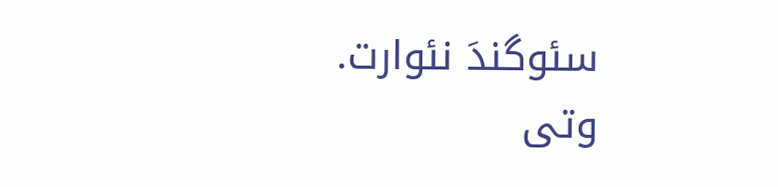سئوگندَ نئوارت.
وتی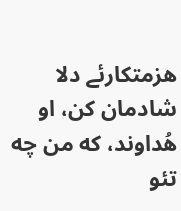هزمتکارئے دلا شادمان کن، او هُداوند، که من چه تئو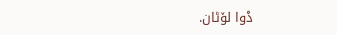دْوا لۆٹان.